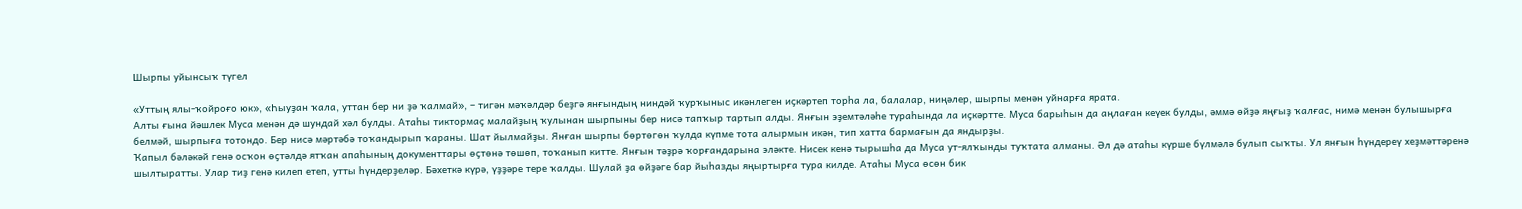Шырпы уйынсыҡ түгел

«Уттың ялы-ҡойроғо юк», «Һыуҙан ҡала, уттан бер ни ҙә ҡалмай», – тигән мәҡәлдәр беҙгә янғындың ниндәй ҡурҡыныс икәнлеген иҫкәртеп торһа ла, балалар, ниңәлер, шырпы менән уйнарға ярата.
Алты ғына йәшлек Муса менән дә шундай хәл булды. Атаһы тиктормаҫ малайҙың ҡулынан шырпыны бер нисә тапҡыр тартып алды. Янғын эҙемтәләһе тураһында ла иҫкәртте. Муса барыһын да аңлаған кеүек булды, әммә өйҙә яңғыҙ ҡалғас, нимә менән булышырға белмәй, шырпыға тотондо. Бер нисә мәртәбә тоҡандырып ҡараны. Шат йылмайҙы. Янған шырпы бөртөгөн ҡулда күпме тота алырмын икән, тип хатта бармағын да яндырҙы.
Ҡапыл бәләкәй генә осҡон өҫтәлдә ятҡан апаһының документтары өҫтөнә төшөп, тоҡанып китте. Янғын тәҙрә ҡорғандарына эләкте. Нисек кенә тырышһа да Муса ут-ялҡынды туҡтата алманы. Әл дә атаһы күрше бүлмәлә булып сыҡты. Ул янғын һүндереү хеҙмәттәренә шылтыратты. Улар тиҙ генә килеп етеп, утты һүндерҙеләр. Бәхеткә күрә, үҙҙәре тере ҡалды. Шулай ҙа өйҙәге бар йыһазды яңыртырға тура килде. Атаһы Муса өсөн бик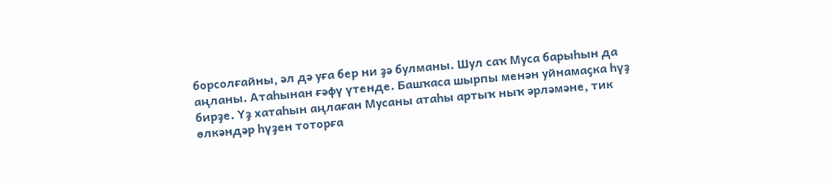борсолғайны, әл дә уға бер ни ҙә булманы. Шул саҡ Муса барыһын да аңланы. Атаһынан ғәфү үтенде. Башҡаса шырпы менән уйнамаҫка һүҙ бирҙе. Үҙ хатаһын аңлаған Мусаны атаһы артыҡ ныҡ әрләмәне, тик өлкәндәр һүҙен тоторға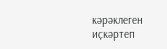кәрәклеген иҫкәртеп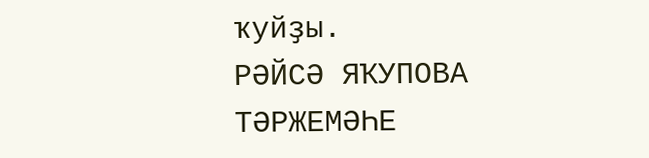ҡуйҙы.
РӘЙСӘ ЯҠУПОВА ТӘРЖЕМӘҺЕ